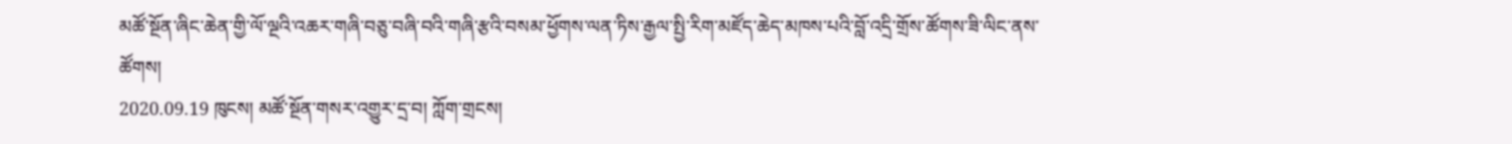མཚོ་སྔོན་ཞིང་ཆེན་གྱི་ལོ་ལྔའི་འཆར་གཞི་བཅུ་བཞི་བའི་གཞི་རྩའི་བསམ་ཕྱོགས་ལན་ཏིས་རྒྱལ་སྤྱི་རིག་མཛོད་ཆེད་མཁས་པའི་བློ་འདྲི་གྲོས་ཚོགས་ཟི་ལིང་ནས་ཚོགས།
2020.09.19 ཁུངས། མཚོ་སྔོན་གསར་འགྱུར་དྲ་བ། ཀློག་གྲངས།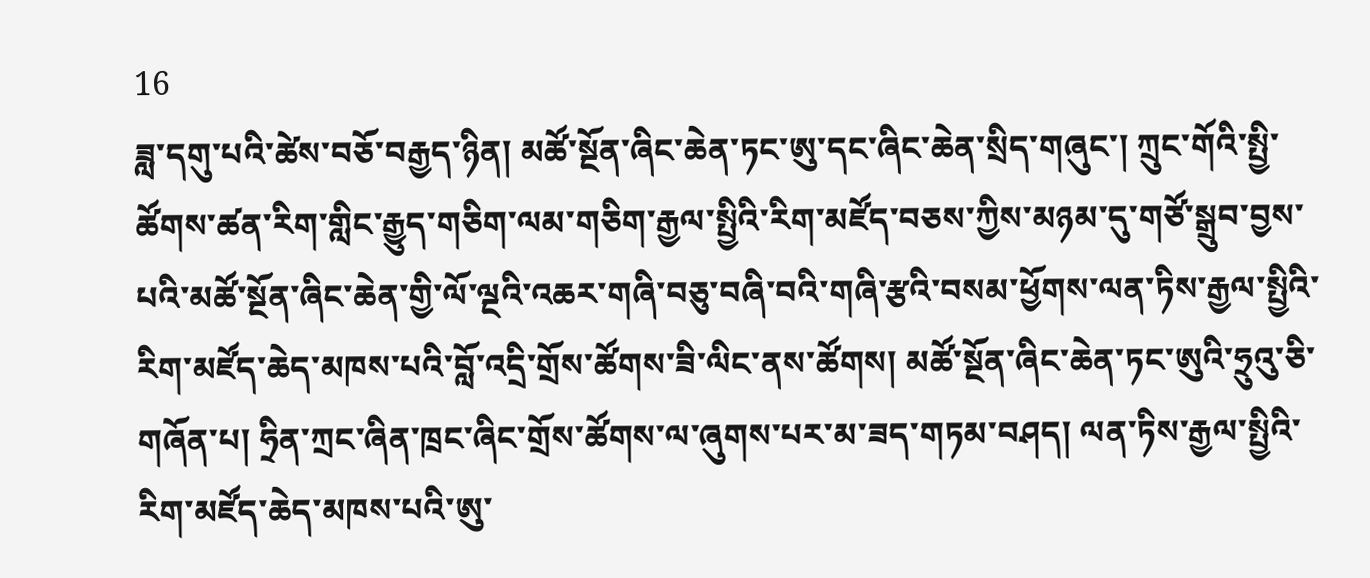16
ཟླ་དགུ་པའི་ཚེས་བཅོ་བརྒྱད་ཉིན། མཚོ་སྔོན་ཞིང་ཆེན་ཏང་ཨུ་དང་ཞིང་ཆེན་སྲིད་གཞུང་། ཀྲུང་གོའི་སྤྱི་ཚོགས་ཚན་རིག་གླིང་རྒྱུད་གཅིག་ལམ་གཅིག་རྒྱལ་སྤྱིའི་རིག་མཛོད་བཅས་ཀྱིས་མཉམ་དུ་གཙོ་སྒྲུབ་བྱས་པའི་མཚོ་སྔོན་ཞིང་ཆེན་གྱི་ལོ་ལྔའི་འཆར་གཞི་བཅུ་བཞི་བའི་གཞི་རྩའི་བསམ་ཕྱོགས་ལན་ཏིས་རྒྱལ་སྤྱིའི་རིག་མཛོད་ཆེད་མཁས་པའི་བློ་འདྲི་གྲོས་ཚོགས་ཟི་ལིང་ནས་ཚོགས། མཚོ་སྔོན་ཞིང་ཆེན་ཏང་ཨུའི་ཧྲུའུ་ཅི་གཞོན་པ། ཧྲིན་ཀྲང་ཞིན་ཁྲང་ཞིང་གྲོས་ཚོགས་ལ་ཞུགས་པར་མ་ཟད་གཏམ་བཤད། ལན་ཏིས་རྒྱལ་སྤྱིའི་རིག་མཛོད་ཆེད་མཁས་པའི་ཨུ་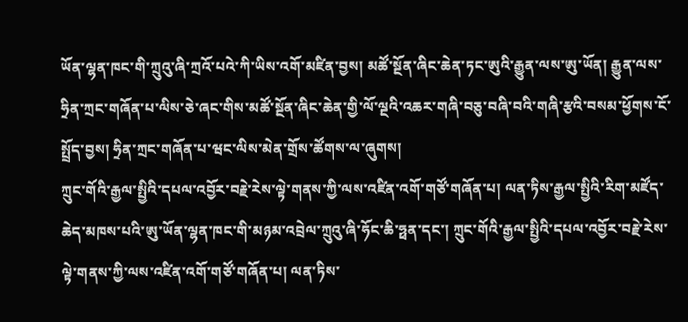ཡོན་ལྷན་ཁང་གི་ཀྲུའུ་ཞི་ཀྲའོ་པའེ་ཀི་ཡིས་འགོ་མཛིན་བྱས། མཚོ་སྔོན་ཞིང་ཆེན་ཏང་ཨུའི་རྒྱུན་ལས་ཨུ་ཡོན། རྒྱུན་ལས་ཧྲིན་ཀྲང་གཞོན་པ་ལིས་ཅེ་ཞང་གིས་མཚོ་སྔོན་ཞིང་ཆེན་གྱི་ལོ་ལྔའི་འཆར་གཞི་བཅུ་བཞི་བའི་གཞི་རྩའི་བསམ་ཕྱོགས་ངོ་སྤྲོད་བྱས། ཧྲིན་ཀྲང་གཞོན་པ་ཝང་ལིས་མེན་གྲོས་ཚོགས་ལ་ཞུགས།
ཀྲུང་གོའི་རྒྱལ་སྤྱིའི་དཔལ་འབྱོར་བརྗེ་རེས་ལྟེ་གནས་ཀྱི་ལས་འཛིན་འགོ་གཙོ་གཞོན་པ། ལན་ཏིས་རྒྱལ་སྤྱིའི་རིག་མཛོད་ཆེད་མཁས་པའི་ཨུ་ཡོན་ལྷན་ཁང་གི་མཉམ་འབྲེལ་ཀྲུའུ་ཞི་ཧོང་ཆི་ཧྥན་དང་། ཀྲུང་གོའི་རྒྱལ་སྤྱིའི་དཔལ་འབྱོར་བརྗེ་རེས་ལྟེ་གནས་ཀྱི་ལས་འཛིན་འགོ་གཙོ་གཞོན་པ། ལན་ཏིས་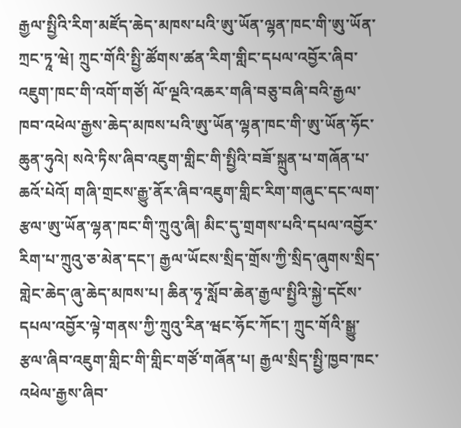རྒྱལ་སྤྱིའི་རིག་མཛོད་ཆེད་མཁས་པའི་ཨུ་ཡོན་ལྷན་ཁང་གི་ཨུ་ཡོན་ཀྲང་ཏཱ་ཝེ། ཀྲུང་གོའི་སྤྱི་ཚོགས་ཚན་རིག་གླིང་དཔལ་འབྱོར་ཞིབ་འཇུག་ཁང་གི་འགོ་གཙོ། ལོ་ལྔའི་འཆར་གཞི་བཅུ་བཞི་བའི་རྒྱལ་ཁབ་འཕེལ་རྒྱས་ཆེད་མཁས་པའི་ཨུ་ཡོན་ལྷན་ཁང་གི་ཨུ་ཡོན་ཧོང་ཆུན་ཧུའེ། སའེ་ཏིས་ཞིབ་འཇུག་གླིང་གི་སྤྱིའི་བཟོ་སྐྲུན་པ་གཞོན་པ་ཆའོ་པེའོ། གཞི་གྲངས་རྒྱུ་ནོར་ཞིབ་འཇུག་གླིང་རིག་གཞུང་དང་ལག་རྩལ་ཨུ་ཡོན་ལྷན་ཁང་གི་ཀྲུའུ་ཞི། མིང་དུ་གྲགས་པའི་དཔལ་འབྱོར་རིག་པ་ཀྲུའུ་ཅ་མེན་དང་། རྒྱལ་ཡོངས་སྲིད་གྲོས་ཀྱི་སྲིད་ཞུགས་སྲིད་གླེང་ཆེད་ཞུ་ཆེད་མཁས་པ། ཆིན་ཧྭ་སློབ་ཆེན་རྒྱལ་སྤྱིའི་སྐྱེ་དངོས་དཔལ་འབྱོར་ལྟེ་གནས་ཀྱི་ཀྲུའུ་རིན་ཝང་ཧོང་ཀོང་། ཀྲུང་གོའི་སྒྱུ་རྩལ་ཞིབ་འཇུག་གླིང་གི་གླིང་གཙོ་གཞོན་པ། རྒྱལ་སྲིད་སྤྱི་ཁྱབ་ཁང་འཕེལ་རྒྱས་ཞིབ་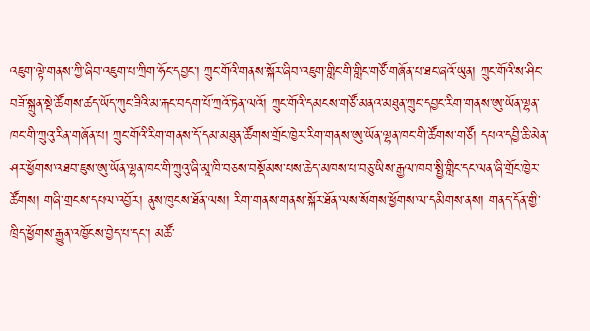འཇུག་ལྟེ་གནས་ཀྱི་ཞིབ་འཇུག་པ་ཀྲིག་ཧོང་དབྱང་། ཀྲུང་གོའི་གནས་སྐོར་ཞིབ་འཇུག་གླིང་གི་གླིང་གཙོ་གཞོན་པ་ཐང་ཞའོ་ཡུན། ཀྲུང་གོའི་ས་ཤིང་བཟོ་སྐྲུན་སྡེ་ཚོགས་ཚད་ཡོད་ཀུང་ཟིའི་མ་རྐང་བདག་པོ་ཀྲའོ་ཏེན་ལའོ། ཀྲུང་གོའི་དམངས་གཙོ་མནའ་མཐུན་ཀྲུང་དབྱང་རིག་གནས་ཨུ་ཡོན་ལྷན་ཁང་གི་ཀྲུའུ་རིན་གཞོན་པ། ཀྲུང་གོའི་རིག་གནས་དོ་དམ་མཐུན་ཚོགས་གྲོང་ཁྱེར་རིག་གནས་ཨུ་ཡོན་ལྷན་ཁང་གི་ཚོགས་གཙོ། དཔའ་དབྱི་ཆི་མེན་ཤར་ཕྱོགས་འཐབ་ཇུས་ཨུ་ཡོན་ལྷན་ཁང་གི་ཀྲུའུ་ཞི་མཱ་ཁི་བཅས་བསྡོམས་པས་ཆེད་མཁས་པ་བཅུ་ཡིས་རྒྱལ་ཁབ་སྤྱི་གླིང་དང་ལན་ཞི་གྲོང་ཁྱེར་ཚོགས། གཞི་གྲངས་དཔལ་འབྱོར། ནུས་ཁུངས་ཐོན་ལས། རིག་གནས་གནས་སྐོར་ཐོན་ལས་སོགས་ཕྱོགས་ལ་དམིགས་ནས། གནད་དོན་གྱི་ཁྲིད་ཕྱོགས་རྒྱུན་འཁྱོངས་བྱེད་པ་དང་། མཚོ་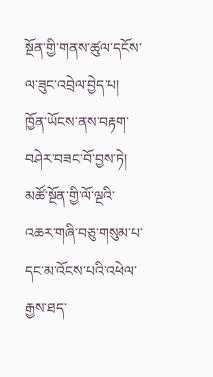སྔོན་གྱི་གནས་ཚུལ་དངོས་ལ་ཟུང་འབྲེལ་བྱེད་པ། ཁྱོན་ཡོངས་ནས་བརྟག་བཤེར་བཟང་བོ་བྱས་ཏེ། མཚོ་སྔོན་གྱི་ལོ་ལྔའི་འཆར་གཞི་བཅུ་གསུམ་པ་དང་མ་འོངས་པའི་འཕེལ་རྒྱས་ཐད་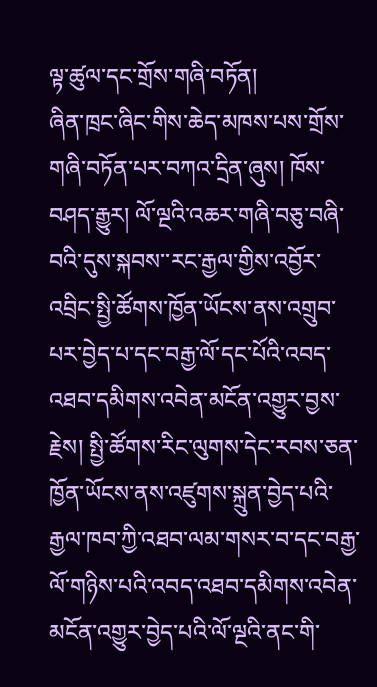ལྟ་ཚུལ་དང་གྲོས་གཞི་བཏོན།
ཞིན་ཁྲང་ཞིང་གིས་ཆེད་མཁས་པས་གྲོས་གཞི་བཏོན་པར་བཀའ་དྲིན་ཞུས། ཁོས་བཤད་རྒྱུར། ལོ་ལྔའི་འཆར་གཞི་བཅུ་བཞི་བའི་དུས་སྐབས་་རང་རྒྱལ་གྱིས་འབྱོར་འབྲིང་སྤྱི་ཚོགས་ཁྱོན་ཡོངས་ནས་འགྲུབ་པར་བྱེད་པ་དང་བརྒྱ་ལོ་དང་པོའི་འབད་འཐབ་དམིགས་འབེན་མངོན་འགྱུར་བྱས་རྗེས། སྤྱི་ཚོགས་རིང་ལུགས་དེང་རབས་ཅན་ཁྱོན་ཡོངས་ནས་འཛུགས་སྐྲུན་བྱེད་པའི་རྒྱལ་ཁབ་ཀྱི་འཐབ་ལམ་གསར་བ་དང་བརྒྱ་ལོ་གཉིས་པའི་འབད་འཐབ་དམིགས་འབེན་མངོན་འགྱུར་བྱེད་པའི་ལོ་ལྔའི་ནང་གི་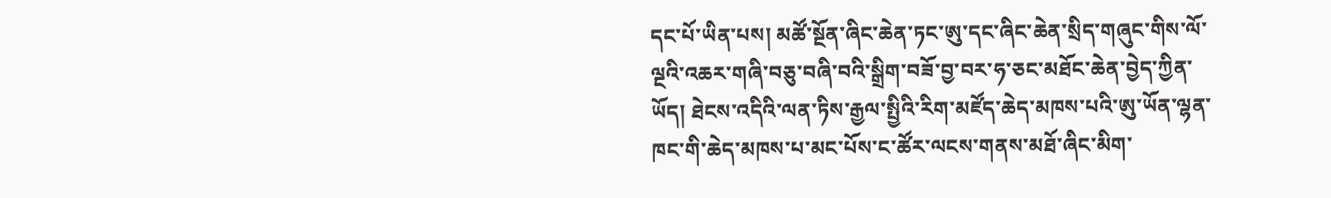དང་པོ་ཡིན་པས། མཚོ་སྔོན་ཞིང་ཆེན་ཏང་ཨུ་དང་ཞིང་ཆེན་སྲིད་གཞུང་གིས་ལོ་ལྔའི་འཆར་གཞི་བཅུ་བཞི་བའི་སྒྲིག་བཟོ་བྱ་བར་ཧ་ཅང་མཐོང་ཆེན་བྱེད་ཀྱིན་ཡོད། ཐེངས་འདིའི་ལན་ཏིས་རྒྱལ་སྤྱིའི་རིག་མཛོད་ཆེད་མཁས་པའི་ཨུ་ཡོན་ལྷན་ཁང་གི་ཆེད་མཁས་པ་མང་པོས་ང་ཚོར་ལངས་གནས་མཐོ་ཞིང་མིག་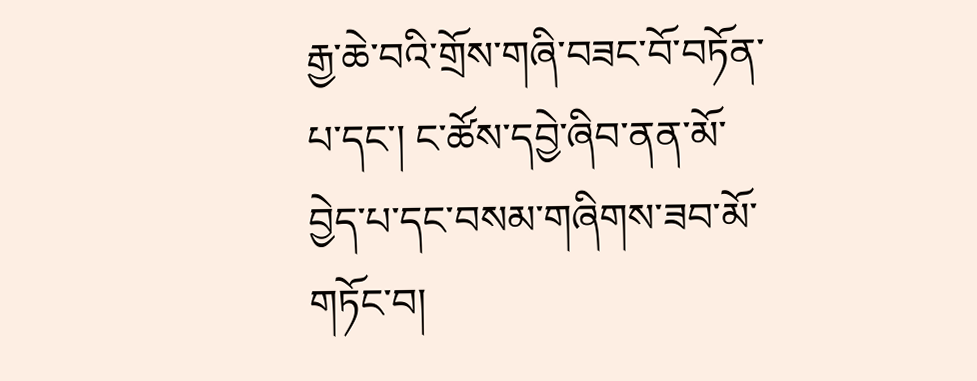རྒྱ་ཆེ་བའི་གྲོས་གཞི་བཟང་བོ་བཏོན་པ་དང་། ང་ཚོས་དབྱེ་ཞིབ་ནན་མོ་བྱེད་པ་དང་བསམ་གཞིགས་ཟབ་མོ་གཏོང་བ།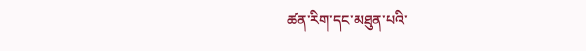ཚན་རིག་དང་མཐུན་པའི་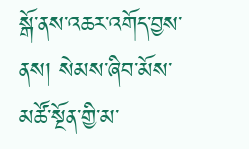སྒོ་ནས་འཆར་འགོད་བྱས་ནས། སེམས་ཞིབ་མོས་མཚོ་སྔོན་གྱི་མ་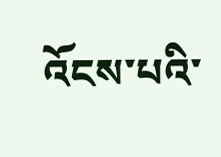འོངས་པའི་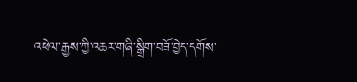འཕེལ་རྒྱས་ཀྱི་འཆར་གཞི་སྒྲིག་བཟོ་བྱེད་དགོས་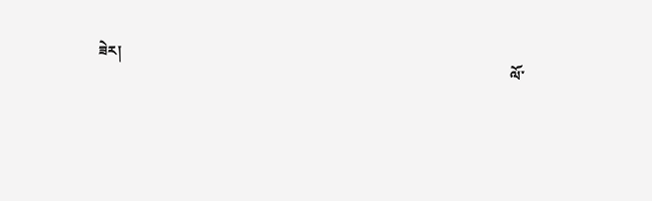ཟེར།
                                                                                                                 ལོ་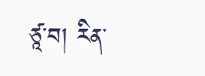ཙཱ་བ། རིན་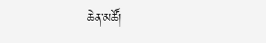ཆེན་མཚོ།